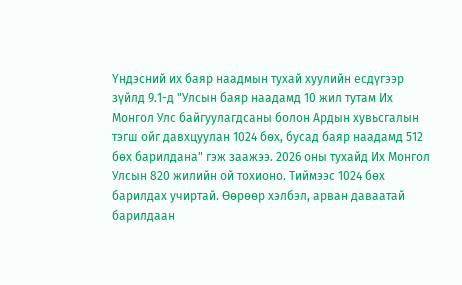Үндэсний их баяр наадмын тухай хуулийн есдүгээр зүйлд 9.1-д "Улсын баяр наадамд 10 жил тутам Их Монгол Улс байгуулагдсаны болон Ардын хувьсгалын тэгш ойг давхцуулан 1024 бөх, бусад баяр наадамд 512 бөх барилдана" гэж заажээ. 2026 оны тухайд Их Монгол Улсын 820 жилийн ой тохионо. Тиймээс 1024 бөх барилдах учиртай. Өөрөөр хэлбэл, арван даваатай барилдаан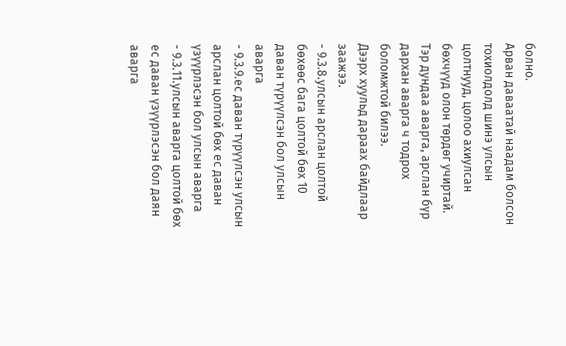болно.
Арван даваатай наадам болсон тохиолдолд шинэ улсын цолтнууд, цолоо ахиулсан бөхчүүд олон төрдөг учиртай. Тэр дундаа аварга, арслан бүр дархан аварга ч тодрох боломжтой билээ.
Дээрх хуульд дараах байдлаар заажээ.
- 9.3.8.улсын арслан цолтой бөхөөс бага цолтой бөх 10 даван түрүүлсэн бол улсын аварга
- 9.3.9.ес даван түрүүлсэн улсын арслан цолтой бөх ес даван үзүүрлэсэн бол улсын аварга
- 9.3.11.улсын аварга цолтой бөх ес даван үзүүрлэсэн бол даян аварга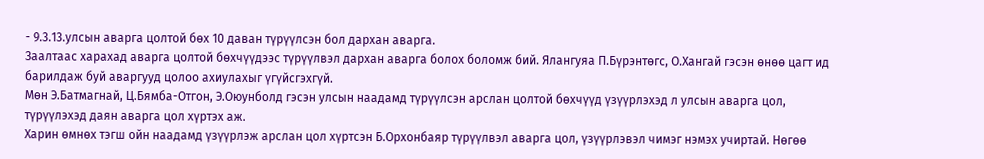- 9.3.13.улсын аварга цолтой бөх 10 даван түрүүлсэн бол дархан аварга.
Заалтаас харахад аварга цолтой бөхчүүдээс түрүүлвэл дархан аварга болох боломж бий. Ялангуяа П.Бүрэнтөгс, О.Хангай гэсэн өнөө цагт ид барилдаж буй аваргууд цолоо ахиулахыг үгүйсгэхгүй.
Мөн Э.Батмагнай, Ц.Бямба-Отгон, Э.Оюунболд гэсэн улсын наадамд түрүүлсэн арслан цолтой бөхчүүд үзүүрлэхэд л улсын аварга цол, түрүүлэхэд даян аварга цол хүртэх аж.
Харин өмнөх тэгш ойн наадамд үзүүрлэж арслан цол хүртсэн Б.Орхонбаяр түрүүлвэл аварга цол, үзүүрлэвэл чимэг нэмэх учиртай. Нөгөө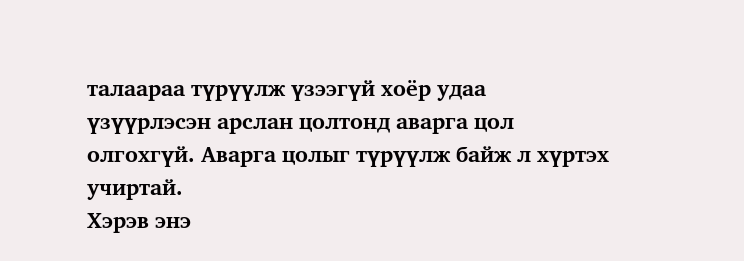талаараа түрүүлж үзээгүй хоёр удаа үзүүрлэсэн арслан цолтонд аварга цол олгохгүй. Аварга цолыг түрүүлж байж л хүртэх учиртай.
Хэрэв энэ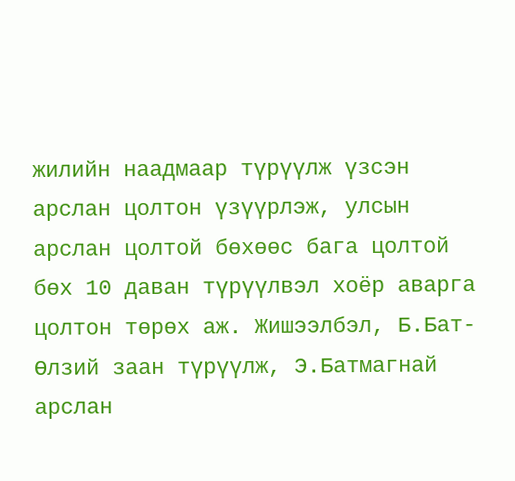жилийн наадмаар түрүүлж үзсэн арслан цолтон үзүүрлэж, улсын арслан цолтой бөхөөс бага цолтой бөх 10 даван түрүүлвэл хоёр аварга цолтон төрөх аж. Жишээлбэл, Б.Бат-Өлзий заан түрүүлж, Э.Батмагнай арслан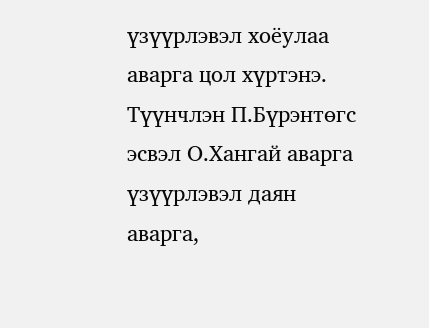үзүүрлэвэл хоёулаа аварга цол хүртэнэ.
Түүнчлэн П.Бүрэнтөгс эсвэл О.Хангай аварга үзүүрлэвэл даян аварга,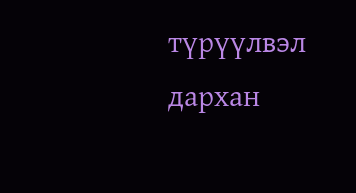түрүүлвэл дархан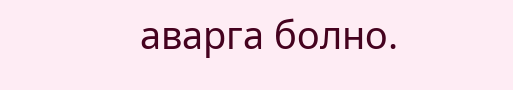аварга болно.